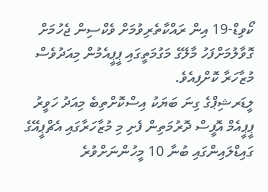ކޯވިޑް-19 އިން ރައްކާތެރިވުމަށް ވެކްސިން ޖެހުމަށް ގޮވާލުމަށްފަހު މާލޭގެ މަގުމަތީގައި ޕީޕީއެމުން މިއަދުވެސް މުޒާހަރާ ކޮށްފިއެވެ.
ލީޑަރޝިޕްގެ ގިނަ ބަޔަކު އިސްކޮށްތިބެ މިއަދު ހަވީރު ޕީޕީއެމް އޮފީސް ދޮރުމަތިން ފެށި މި މުޒާހަރާގައި އެޗްޕީއޭގެ ގައިޑްލައިންގައި ބުނާ 10 މީހުންނަށްވުރެ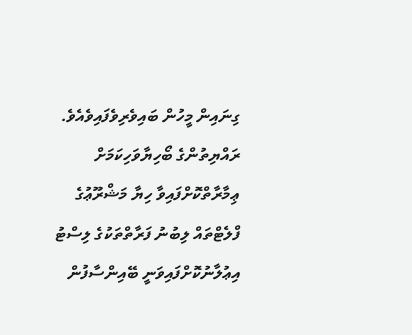ގިނައިން މީހުން ބައިވެރިވެފައިވެއެވެ.
ރައްޔިތުންގެ ބޯހިޔާވަހިކަމަށް ޢިމާރާތްކޮށްފައިވާ ހިޔާ މަޝްރޫޢުގެ ފްލެޓްތައް ލިބުނު ފަރާތްތަކުގެ ލިސްޓު އިޢުލާނުކޮށްފައިވަނީ ބޭއިންސާފުން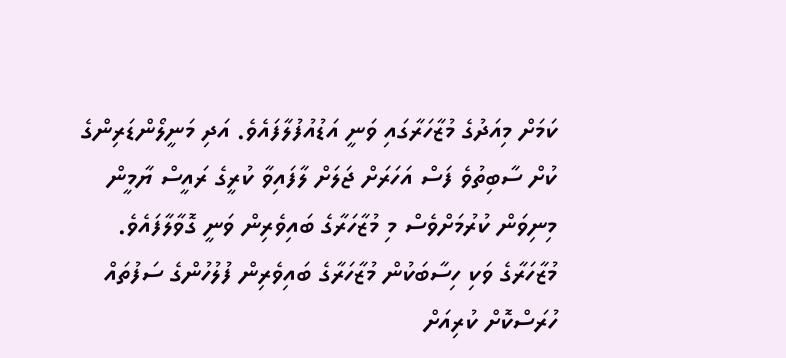ކަމަށް މިއަދުގެ މުޒާހަރާގައި ވަނީ އަޑުއުފުލާފައެވެ. އަދި މަނީލޯންޑަރިންގެ ކުށް ސާބިތުވެ ފަސް އަހަރަށް ޖަލަށް ލާފައިވާ ކުރީގެ ރައީސް ޔާމީން މިނިވަން ކުރުމަށްވެސް މި މުޒާހަރާގެ ބައިވެރިން ވަނީ ގޮވާލާފައެވެ.
މުޒާހަރާގެ ވަކި ހިސާބަކުން މުޒާހަރާގެ ބައިވެރިން ފުލުހުންގެ ސަފުތައް ހުރަސްކޮށް ކުރިއަށް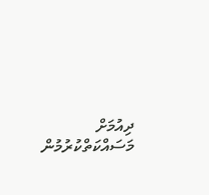ދިއުމަށް މަސައްކަތްކުރުމުން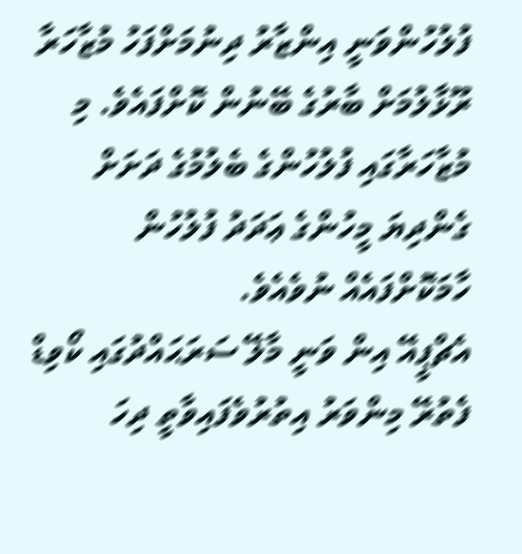ފުލުހުންވަނީ އިންޒާރު ދިނުމަށްފަހު މުޒާހަރާ ރޫޅާލުމަށް ބާރުގެ ބޭނުން ކޮށްފައެވެ. މި މުޒާހަރާގައި ފުލުހުންގެ ބެލުމުގެ ދަށަށް ގެންދިޔަ މީހުންގެ ޢަދަދު ފުލުހުން ހާމަކޮށްފައެއް ނުވެއެވެ.
އެޗްޕީއޭ އިން ވަނީ މާލޭ ސަރަޙައްދުގައި ކޯވިޑް ފެތުރޭ މިންވަރު އިތުރުވެފައިވާތީ ދިހަ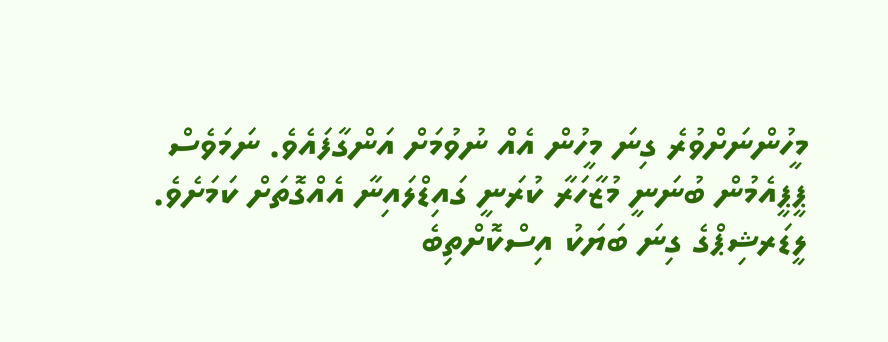މީހުންނަށްވުރެ ގިނަ މީހުން އެއް ނުވުމަށް އަންގާފައެވެ. ނަމަވެސް ޕީޕީއެމުން ބުނަނީ މުޒާހަރާ ކުރަނީ ގައިޑްލައިނާ އެއްގޮތަށް ކަމަށެވެ.
ލީޑަރޝިޕްގެ ގިނަ ބަޔަކު އިސްކޮށްތިބެ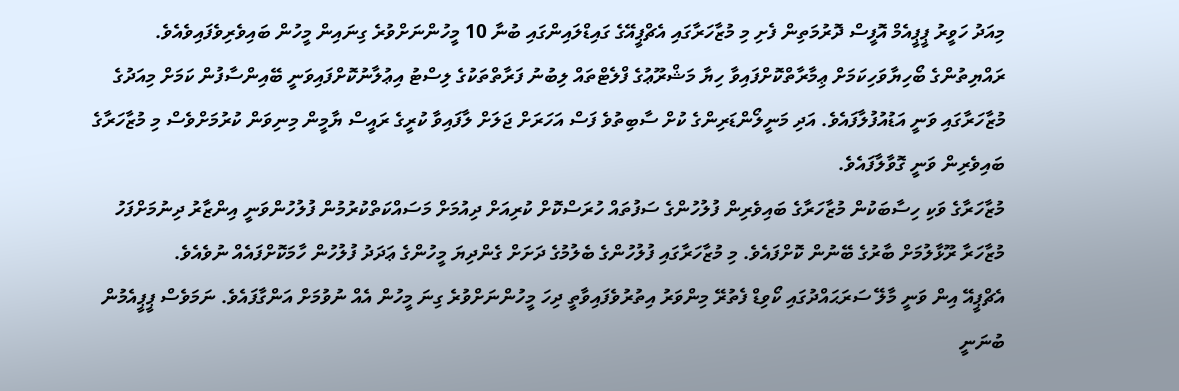މިއަދު ހަވީރު ޕީޕީއެމް އޮފީސް ދޮރުމަތިން ފެށި މި މުޒާހަރާގައި އެޗްޕީއޭގެ ގައިޑްލައިންގައި ބުނާ 10 މީހުންނަށްވުރެ ގިނައިން މީހުން ބައިވެރިވެފައިވެއެވެ.
ރައްޔިތުންގެ ބޯހިޔާވަހިކަމަށް ޢިމާރާތްކޮށްފައިވާ ހިޔާ މަޝްރޫޢުގެ ފްލެޓްތައް ލިބުނު ފަރާތްތަކުގެ ލިސްޓު އިޢުލާނުކޮށްފައިވަނީ ބޭއިންސާފުން ކަމަށް މިއަދުގެ މުޒާހަރާގައި ވަނީ އަޑުއުފުލާފައެވެ. އަދި މަނީލޯންޑަރިންގެ ކުށް ސާބިތުވެ ފަސް އަހަރަށް ޖަލަށް ލާފައިވާ ކުރީގެ ރައީސް ޔާމީން މިނިވަން ކުރުމަށްވެސް މި މުޒާހަރާގެ ބައިވެރިން ވަނީ ގޮވާލާފައެވެ.
މުޒާހަރާގެ ވަކި ހިސާބަކުން މުޒާހަރާގެ ބައިވެރިން ފުލުހުންގެ ސަފުތައް ހުރަސްކޮށް ކުރިއަށް ދިއުމަށް މަސައްކަތްކުރުމުން ފުލުހުންވަނީ އިންޒާރު ދިނުމަށްފަހު މުޒާހަރާ ރޫޅާލުމަށް ބާރުގެ ބޭނުން ކޮށްފައެވެ. މި މުޒާހަރާގައި ފުލުހުންގެ ބެލުމުގެ ދަށަށް ގެންދިޔަ މީހުންގެ ޢަދަދު ފުލުހުން ހާމަކޮށްފައެއް ނުވެއެވެ.
އެޗްޕީއޭ އިން ވަނީ މާލޭ ސަރަޙައްދުގައި ކޯވިޑް ފެތުރޭ މިންވަރު އިތުރުވެފައިވާތީ ދިހަ މީހުންނަށްވުރެ ގިނަ މީހުން އެއް ނުވުމަށް އަންގާފައެވެ. ނަމަވެސް ޕީޕީއެމުން ބުނަނީ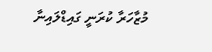މުޒާހަރާ ކުރަނީ ގައިޑްލައިނާ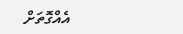އެއްގޮތަށް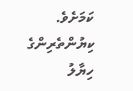ކަމަށެވެ.
ކިޔުންތެރިންގެ ހިޔާލު